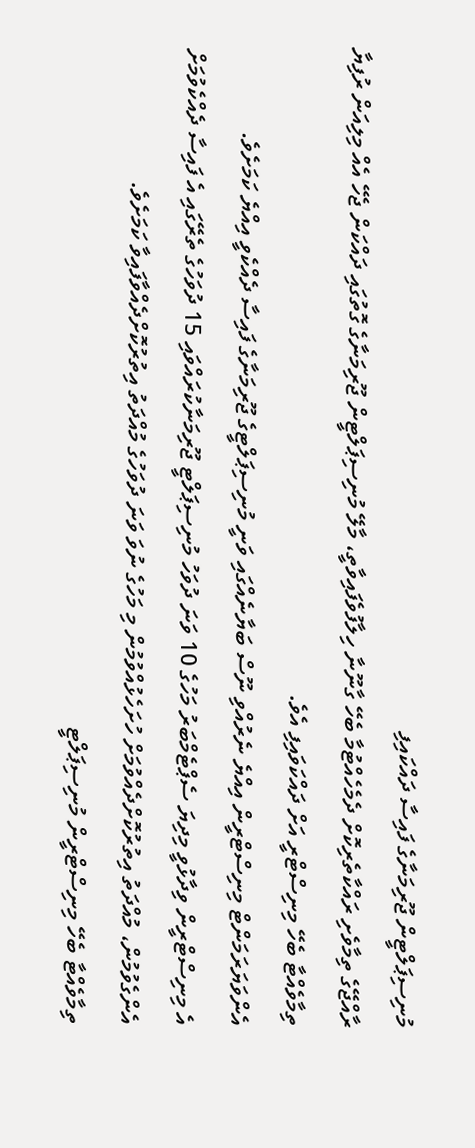މުނިސިޕަލްޓީން ޖޫރިމަނާގެ ފައިސާ ދައްކައިފި
ރާއްޖޭގެ ތިމާވެށި ރައްކާތެރިކޮށް ދެމެހެއްޓުމާ ބެހޭ ގާނޫނާ ހިލާފުވެފައިވާތީ، މާލޭ މުނިސިޕަލްޓީން ޖޫރިމަނާގެ ގޮތުގައި ދައްކަން ޖެހޭ އެއް މިލިއަން ރުފިޔާ ތިމާވެއްޓާ ބެހޭ މިނިސްޓްރީ އަށް ދައްކަވައިފި އެވެ.
އެންވަޔަރަމަންޓް މިނިސްޓްރީން އިއްޔެ ނެރުއްވި ނޫސް ބަޔާނެއްގައި ވަނީ މުނިސިޕަލްޓީގެ ޖޫރިމަނާގެ ފައިސާ ދެއްކެވީ އިއްޔެ ކަމަށެވެ.
އެ މިނިސްޓްރީން ވިދާޅުވީ މިދިޔަ ސެޕްޓެމްބަރު މަހުގެ 10 ވަނަ ދުވަހު މުނިސިޕަލްޓީ ޖޫރިމަނާކުރައްވައި 15 ދުވަހުގެ ތެރޭގައި އެ ފައިސާ ދެއްކެވުމަށް އެންގެވުމުން، މުއްދަތު އިތުރުކޮށްދެއްވުމަށް ހުށަހެޅުއްވުމުން މި މަހުގެ ނުވަ ވަނަ ދުވަހުގެ މުއްދަތު އިތުރުކޮށްދެއްވާފައިވާ ކަމަށެވެ.
ތިމާވެއްޓާ ބެހޭ މިނިސްޓްރީން މުނިސިޕަލްޓީ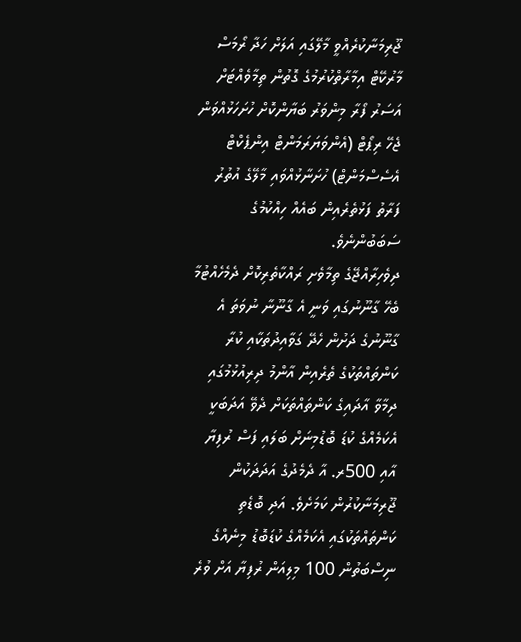ޖޫރިމަނާކުރެއްވީ މާލޭގައި އަލަށް ހަދާ ރޯމަސް މާރުކޭޓް އިމާރާތްކުރުމުގެ ގޮތުން ތިމާވެއްޓަށް އަސަރު ފޯރާ މިންވަރު ބަޔާންކޮށް ހުށަހަޅުއްވަން ޖެހޭ ރިޕޯޓް (އެންވަޔަރަމަންޓް އިންޕެކްޓް އެސެސްމަންޓް) ހުށަނާޅުއްވައި މާލޭގެ އުތުރު ފަރާތު ފަޅުތެރެއިން ބައެއް ހިއްކުމުގެ ސަބަބުންނެވެ.
ދިވެހިރާއްޖޭގެ ތިމާވެށި ރައްކާތެރިކޮށް ދެމެހެއްޓުމާ ބެހޭ ގާނޫނުގައި ވަނީ އެ ގާނޫނާ ނުވަތަ އެ ގާނޫނުގެ ދަށުން ހެދޭ ގަވާއިދުތަކާއި ކުރާ ކަންތައްތަކުގެ ތެރެއިން އާންމު ދިރިއުޅުމުގައި ދިމާވާ އާދައިގެ ކަންތައްތަކަށް ދެވޭ އަދަބަކީ އެކަމެއްގެ ކުޑަ ބޮޑުމިނަށް ބަލައި ފަސް ރުފިޔާ އާއި 500ރ. އާ ދެމެދުގެ އަދަދަކުން ޖޫރިމަނާކުރުން ކަމަށެވެ. އަދި ބޮޑެތި ކަންތައްތަކުގައި އެކަމެއްގެ ކުޑަބޮޑު މިނެއްގެ ނިސްބަތުން 100 މިލިއަން ރުފިޔާ އަށް ވުރެ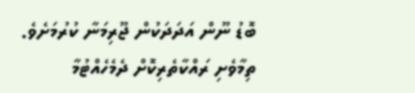ބޮޑު ނޫން އަދަދަކުން ޖޫރިމަނާ ކުރުމަށެވެ.
ތިމާވެށި ރައްކާތެރިކޮށް ދެމެހެއްޓުމާ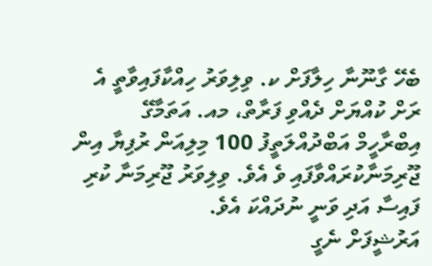ބެހޭ ގާނޫނާ ހިލާފަށް ކ. ވިލިވަރު ހިއްކާފައިވާތީ އެ ރަށް ކުއްޔަށް ދެއްވި ފަރާތް، މއ. އަތަމާގޭ އިބްރާހީމް އަބްދުއްލަތީފު 100 މިލިއަން ރުފިޔާ އިން ޖޫރިމަނާކުރައްވާފައި ވެ އެވެ. ވިލިވަރު ޖޫރިމަނާ ކުރި ފައިސާ އަދި ވަނީ ނުދައްކަ އެވެ.
އަރުޝީފަށް ނެގީ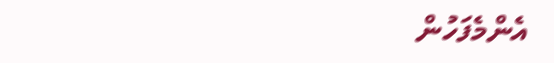އެންމެފަހުން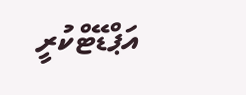އަޕްޑޭޓްކުރީ